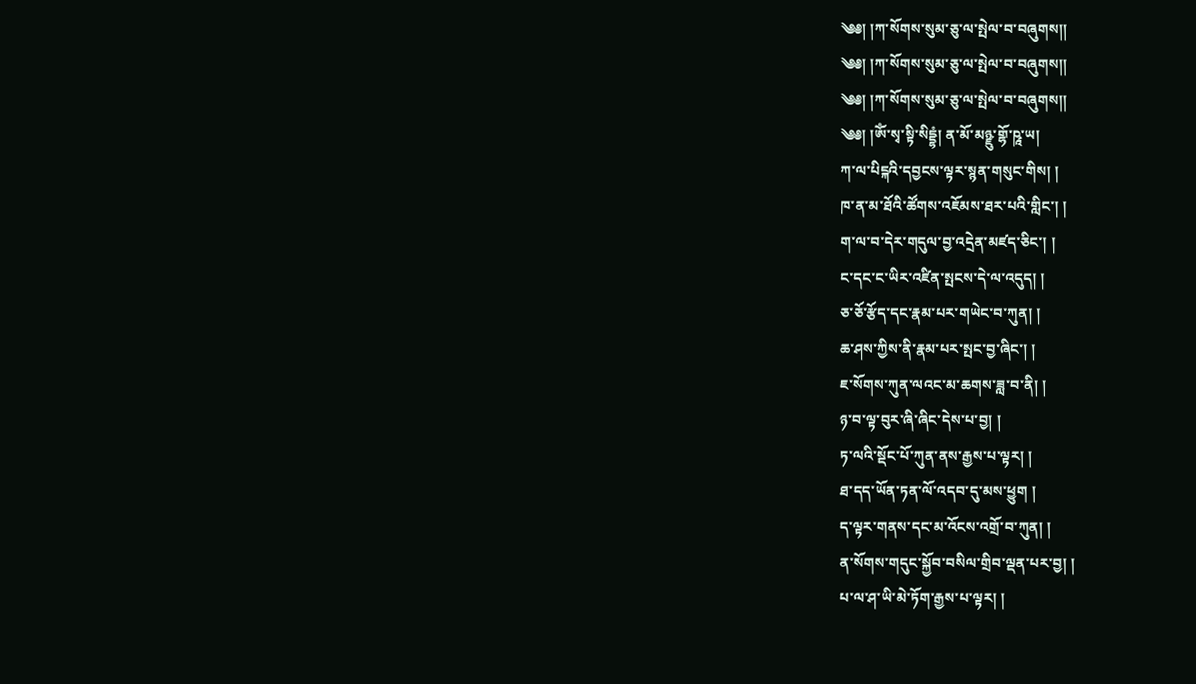༄༅། །ཀ་སོགས་སུམ་ཅུ་ལ་སྤེལ་བ་བཞུགས།།
༄༅། །ཀ་སོགས་སུམ་ཅུ་ལ་སྤེལ་བ་བཞུགས།།
༄༅། །ཀ་སོགས་སུམ་ཅུ་ལ་སྤེལ་བ་བཞུགས།།
༄༅། །ཨོཾ་སྭ་སྟི་སིདྡྷཾ། ན་མོ་མཉྫུ་གྷོ་ཥཱ་ཡ།
ཀ་ལ་པིངྐའི་དབྱངས་ལྟར་སྙན་གསུང་གིས། །
ཁ་ན་མ་ཐོའི་ཚོགས་འཇོམས་ཐར་པའི་གླིང་། །
ག་ལ་བ་དེར་གདུལ་བྱ་འདྲེན་མཛད་ཅིང་། །
ང་དང་ང་ཡིར་འཛིན་སྤངས་དེ་ལ་འདུད། །
ཅ་ཅོ་རྩོད་དང་རྣམ་པར་གཡེང་བ་ཀུན། །
ཆ་ཤས་ཀྱིས་ནི་རྣམ་པར་སྤང་བྱ་ཞིང་། །
ཇ་སོགས་ཀུན་ལའང་མ་ཆགས་ཟླ་བ་ནི། །
ཉ་བ་ལྟ་བུར་ཞི་ཞིང་དེས་པ་བྱ། །
ཏ་ལའི་སྡོང་པོ་ཀུན་ནས་རྒྱས་པ་ལྟར། །
ཐ་དད་ཡོན་ཏན་ལོ་འདབ་དུ་མས་ཕྱུག །
ད་ལྟར་གནས་དང་མ་འོངས་འགྲོ་བ་ཀུན། །
ན་སོགས་གདུང་སྐྱོབ་བསིལ་གྲིབ་ལྡན་པར་བྱ། །
པ་ལ་ཤ་ཡི་མེ་ཏོག་རྒྱས་པ་ལྟར། །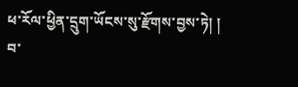ཕ་རོལ་ཕྱིན་དྲུག་ཡོངས་སུ་རྫོགས་བྱས་ཏེ། །
བ་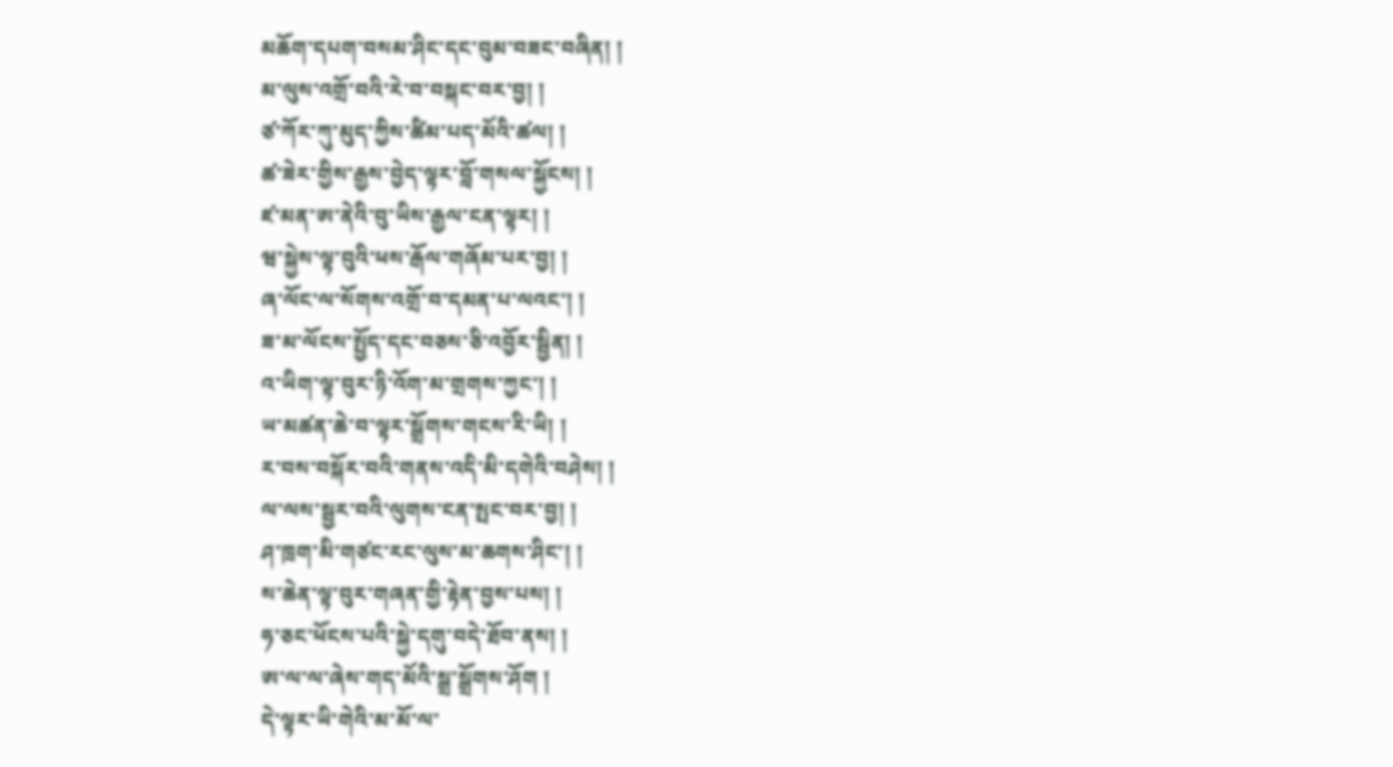མཆོག་དཔག་བསམ་ཤིང་དང་བུམ་བཟང་བཞིན། །
མ་ལུས་འགྲོ་བའི་རེ་བ་བསྐང་བར་བྱ། །
ཙ་ཀོར་ཀུ་མུད་ཀྱིས་ཚིམ་པད་མོའི་ཚལ། །
ཚ་ཟེར་གྱིས་རྒྱས་བྱེད་ལྟར་བློ་གསལ་སྐྱོངས། །
ཛ་མན་ཨ་ནེའི་བུ་ཡིས་རྒྱལ་ངན་ལྟར། །
ཝ་སྐྱེས་ལྟ་བུའི་ཕས་རྒོལ་གཞོམ་པར་བྱ། །
ཞ་ལོང་ལ་སོགས་འགྲོ་བ་དམན་པ་ལའང་། །
ཟ་མ་ལོངས་སྤྱོད་དང་བཅས་ཅི་འབྱོར་སྦྱིན། །
འ་ཡིག་ལྟ་བུར་ཉི་འོག་མ་གྲགས་ཀྱང་། །
ཡ་མཚན་ཆེ་བ་ལྟར་སྒྲོགས་གངས་རི་ཡི། །
ར་བས་བསྐོར་བའི་གནས་འདི་མི་དགེའི་བཤེས། །
ལ་ལས་སྦྱར་བའི་ལུགས་ངན་སྤང་བར་བྱ། །
ཤ་ཁྲག་མི་གཙང་རང་ལུས་མ་ཆགས་ཤིང་། །
ས་ཆེན་ལྟ་བུར་གཞན་གྱི་རྟེན་བྱས་པས། །
ཧ་ཅང་ཕོངས་པའི་སྐྱེ་དགུ་བདེ་ཐོབ་ནས། །
ཨ་ལ་ལ་ཞེས་གད་མོའི་སྒྲ་སྒྲོགས་ཤོག །
དེ་ལྟར་ཡི་གེའི་མ་མོ་ལ་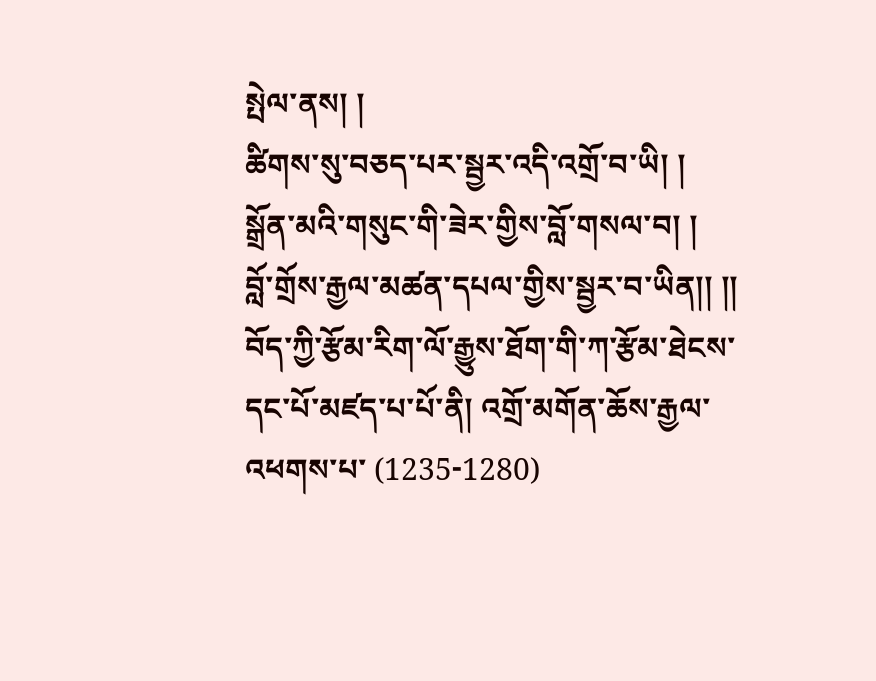སྤེལ་ནས། །
ཚིགས་སུ་བཅད་པར་སྦྱར་འདི་འགྲོ་བ་ཡི། །
སྒྲོན་མའི་གསུང་གི་ཟེར་གྱིས་བློ་གསལ་བ། །
བློ་གྲོས་རྒྱལ་མཚན་དཔལ་གྱིས་སྦྱར་བ་ཡིན།། །།
བོད་ཀྱི་རྩོམ་རིག་ལོ་རྒྱུས་ཐོག་གི་ཀ་རྩོམ་ཐེངས་དང་པོ་མཛད་པ་པོ་ནི། འགྲོ་མགོན་ཆོས་རྒྱལ་འཕགས་པ་ (1235-1280)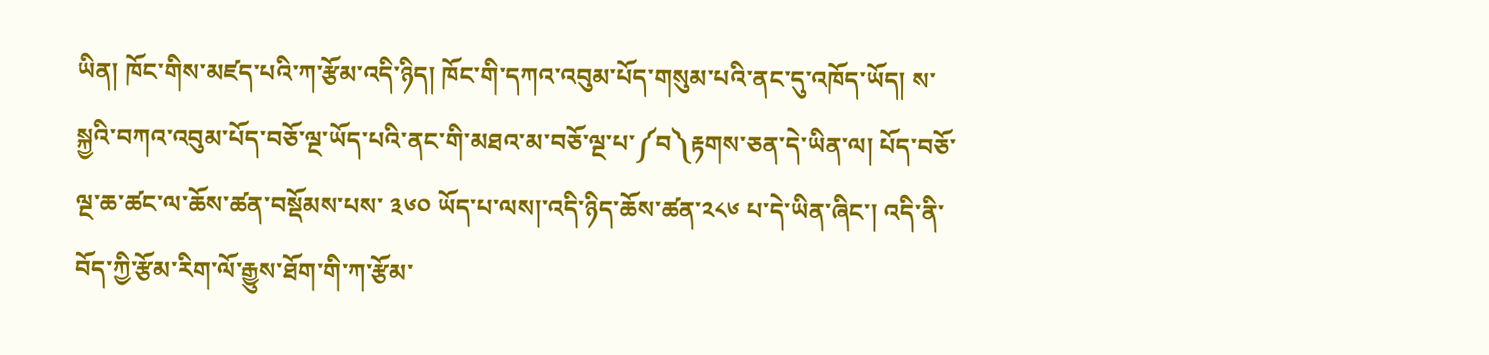ཡིན། ཁོང་གིས་མཛད་པའི་ཀ་རྩོམ་འདི་ཉིད། ཁོང་གི་དཀའ་འབུམ་པོད་གསུམ་པའི་ནང་དུ་འཁོད་ཡོད། ས་སྐྱའི་བཀའ་འབུམ་པོད་བཅོ་ལྔ་ཡོད་པའི་ནང་གི་མཐའ་མ་བཅོ་ལྔ་པ་༼བ༽རྟགས་ཅན་དེ་ཡིན་ལ། པོད་བཅོ་ལྔ་ཆ་ཚང་ལ་ཆོས་ཚན་བསྡོམས་པས་ ༣༦༠ ཡོད་པ་ལས།་འདི་ཉིད་ཆོས་ཚན་༢༨༦ པ་དེ་ཡིན་ཞིང་། འདི་ནི་བོད་ཀྱི་རྩོམ་རིག་ལོ་རྒྱུས་ཐོག་གི་ཀ་རྩོམ་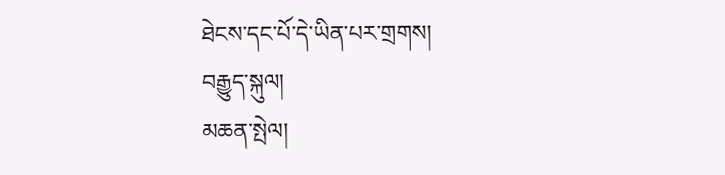ཐེངས་དང་པོ་དེ་ཡིན་པར་གྲགས།
བརྒྱུད་སྐུལ།
མཆན་སྤེལ།